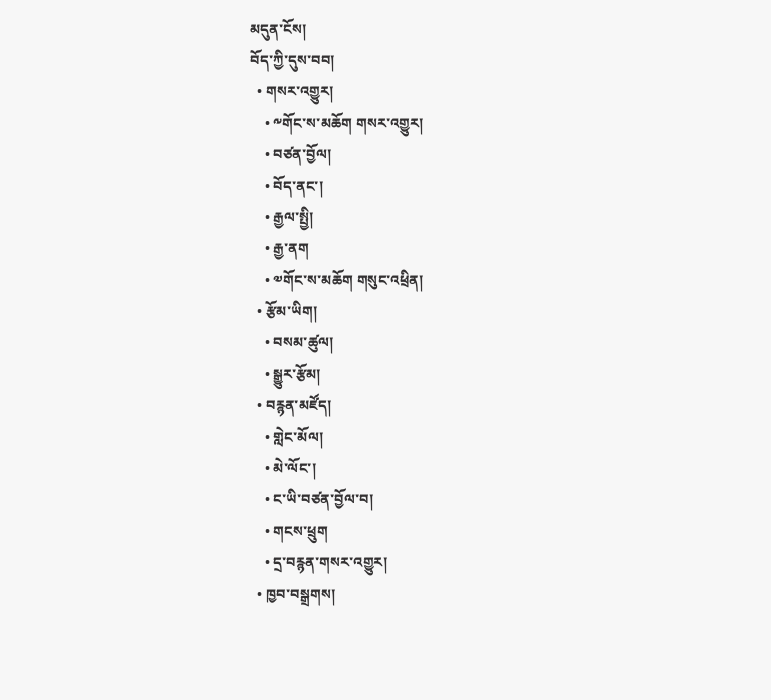མདུན་ངོས།
བོད་ཀྱི་དུས་བབ།
  • གསར་འགྱུར།
    • ༸གོང་ས་མཆོག གསར་འགྱུར།
    • བཙན་བྱོལ།
    • བོད་ནང་།
    • རྒྱལ་སྤྱི།
    • རྒྱ་ནག
    • ༧གོང་ས་མཆོག གསུང་འཕྲིན།
  • རྩོམ་ཡིག།
    • བསམ་ཚུལ།
    • སྒྱུར་རྩོམ།
  • བརྙན་མཛོད།
    • གླེང་མོལ།
    • མེ་ལོང་།
    • ང་ཡི་བཙན་བྱོལ་བ།
    • གངས་ཕྲུག
    • དྲ་བརྙན་གསར་འགྱུར།
  • ཁྱབ་བསྒྲགས།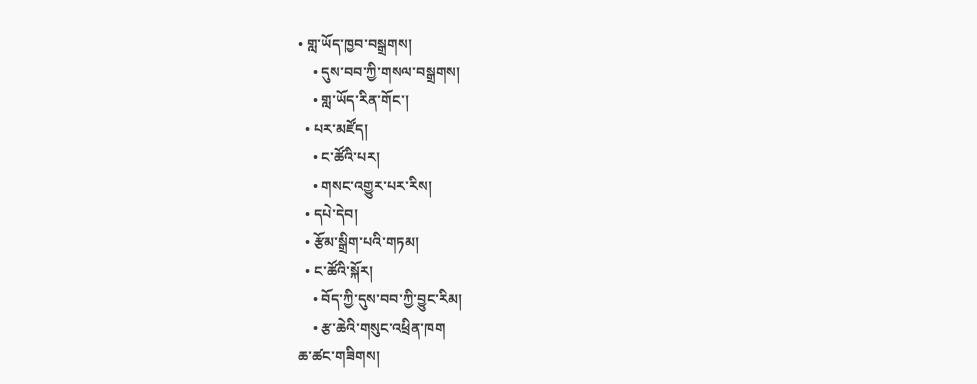• གླ་ཡོད་ཁྱབ་བསྒྲགས།
    • དུས་བབ་ཀྱི་གསལ་བསྒྲགས།
    • གླ་ཡོད་རིན་གོང་།
  • པར་མཛོད།
    • ང་ཚོའི་པར།
    • གསང་འགྱུར་པར་རིས།
  • དཔེ་དེབ།
  • རྩོམ་སྒྲིག་པའི་གཏམ།
  • ང་ཚོའི་སྐོར།
    • བོད་ཀྱི་དུས་བབ་ཀྱི་བྱུང་རིམ།
    • རྩ་ཆེའི་གསུང་འཕྲིན་ཁག
ཆ་ཚང་གཟིགས།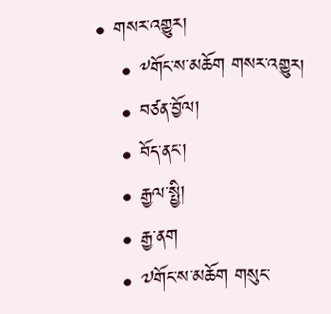• གསར་འགྱུར།
    • ༸གོང་ས་མཆོག གསར་འགྱུར།
    • བཙན་བྱོལ།
    • བོད་ནང་།
    • རྒྱལ་སྤྱི།
    • རྒྱ་ནག
    • ༧གོང་ས་མཆོག གསུང་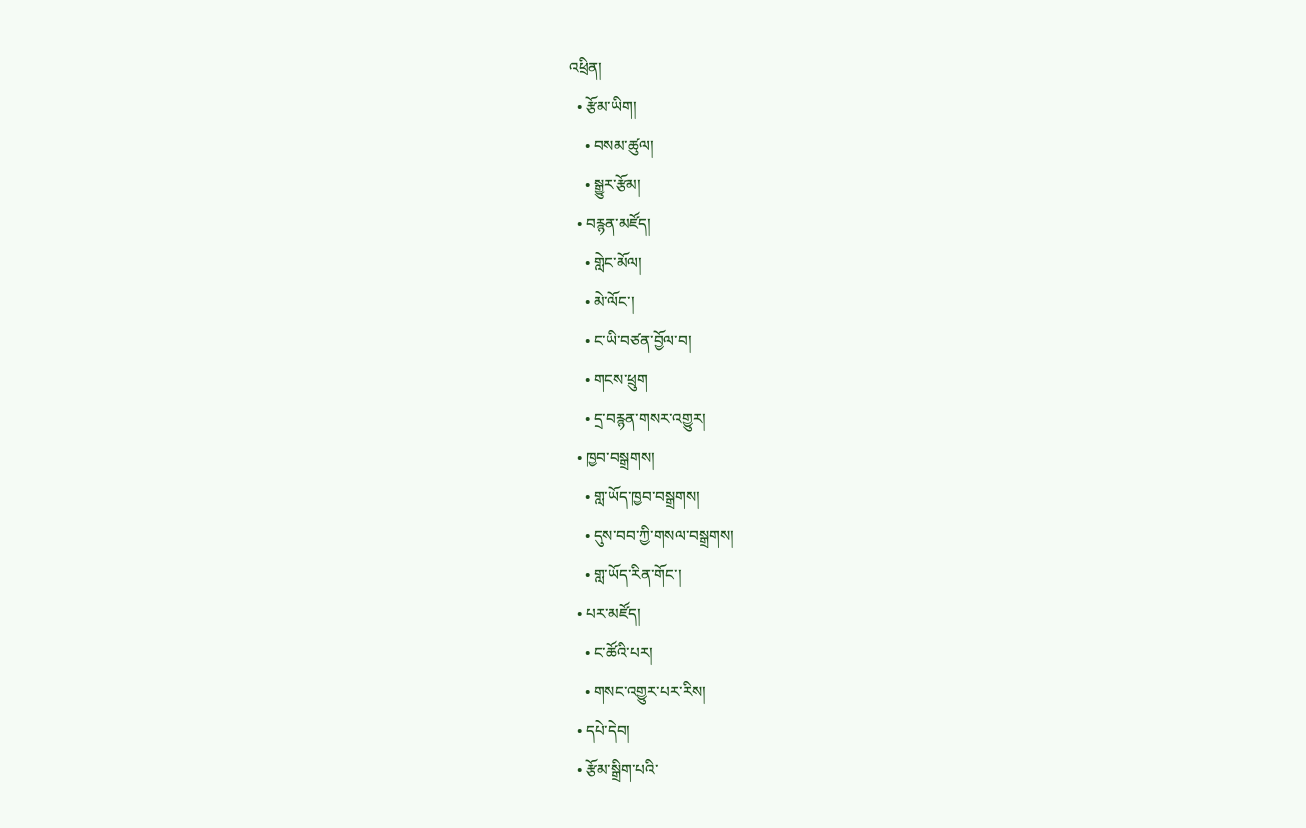འཕྲིན།
  • རྩོམ་ཡིག།
    • བསམ་ཚུལ།
    • སྒྱུར་རྩོམ།
  • བརྙན་མཛོད།
    • གླེང་མོལ།
    • མེ་ལོང་།
    • ང་ཡི་བཙན་བྱོལ་བ།
    • གངས་ཕྲུག
    • དྲ་བརྙན་གསར་འགྱུར།
  • ཁྱབ་བསྒྲགས།
    • གླ་ཡོད་ཁྱབ་བསྒྲགས།
    • དུས་བབ་ཀྱི་གསལ་བསྒྲགས།
    • གླ་ཡོད་རིན་གོང་།
  • པར་མཛོད།
    • ང་ཚོའི་པར།
    • གསང་འགྱུར་པར་རིས།
  • དཔེ་དེབ།
  • རྩོམ་སྒྲིག་པའི་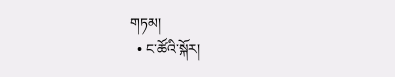གཏམ།
  • ང་ཚོའི་སྐོར།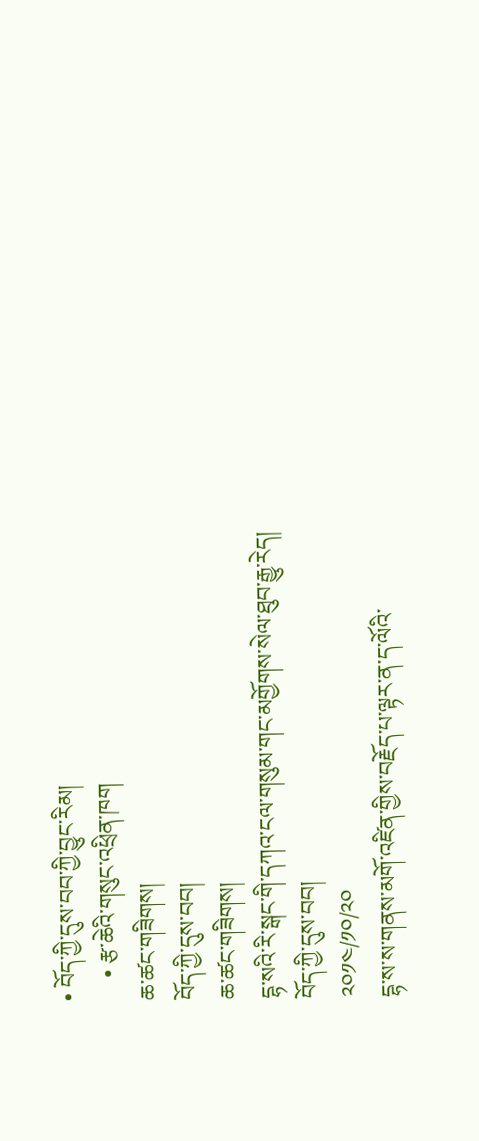• བོད་ཀྱི་དུས་བབ་ཀྱི་བྱུང་རིམ།
    • རྩ་ཆེའི་གསུང་འཕྲིན་ཁག
ཆ་ཚང་གཟིགས།
བོད་ཀྱི་དུས་བབ།
ཆ་ཚང་གཟིགས།
དྷ་སའི་རི་སྒང་གི་དཀའ་ངལ་གསུམ་གང་མགྱོགས་སེལ་ཐུབ་རྒྱུ་རེད།
བོད་ཀྱི་དུས་བབ།
༢༠༡༤/༡༠/༢༠
དྷ་ས་ས་གནས་མགོ་འཛིན་གྱིས་བརྗོད་པ་ལྟར་ན་ད་ལོའི་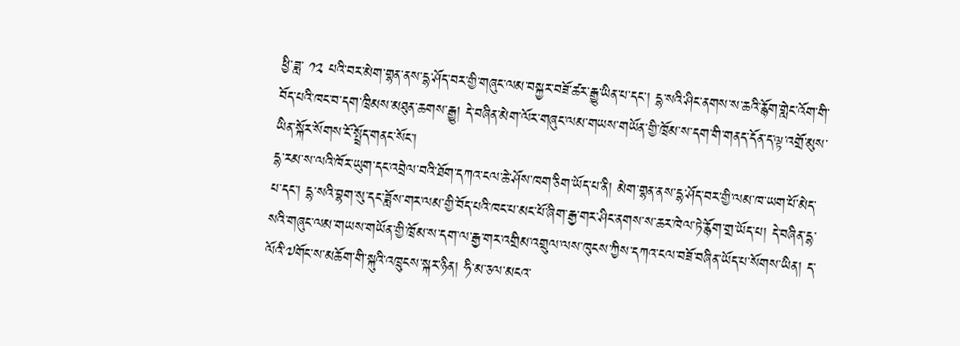ཕྱི་ཟླ་ ༡༢ པའི་བར་མེག་གྷན་ནས་དྷ་ཤོད་བར་གྱི་གཞུང་ལམ་བསྐྱར་བཟོ་ཚར་རྒྱུ་ཡིན་པ་དང་། དྷ་སའི་ཤིང་ནགས་ས་ཆའི་རྙོག་གླེང་འོག་གི་བོད་པའི་ཁང་བ་དག་ཁྲིམས་མཐུན་ཆགས་རྒྱུ། དེ་བཞིན་མེག་ལོར་གཞུང་ལམ་གཡས་གཡོན་གྱི་ཁྲོམ་ས་དག་གི་གནད་དོན་ད་ལྟ་འགྲོ་མུས་ཡིན་སྐོར་སོགས་ངོ་སྤྲོད་གནང་སོང་།
དྷ་རམ་ས་ལའི་ཁོར་ཡུག་དང་འབྲེལ་བའི་ཐོག་དཀའ་ངལ་ཆེ་ཤོས་ཁག་ཅིག་ཡོད་པ་ནི། མེག་གྷན་ནས་དྷ་ཤོད་བར་གྱི་ལམ་ཁ་ཡག་པོ་མེད་པ་དང་། དྷ་སའི་བྷག་སུ་དང་ཟློས་གར་ལམ་གྱི་བོད་པའི་ཁང་པ་མང་པོ་ཞིག་རྒྱ་གར་ཤིང་ནགས་ས་ཆར་ཁེལ་ཏེ་རྙོག་གྲ་ཡོད་པ། དེ་བཞིན་དྷ་སའི་གཞུང་ལམ་གཡས་གཡོན་གྱི་ཁྲོམ་ས་དག་ལ་རྒྱ་གར་འགྲིམ་འགྲུལ་ལས་ཁུངས་ཀྱིས་དཀའ་ངལ་བཟོ་བཞིན་ཡོད་པ་སོགས་ཡིན། ད་ལོའི་༧གོང་ས་མཆོག་གི་སྐུའི་འཁྲུངས་སྐར་ཉིན། ཧི་མ་ཅལ་མངའ་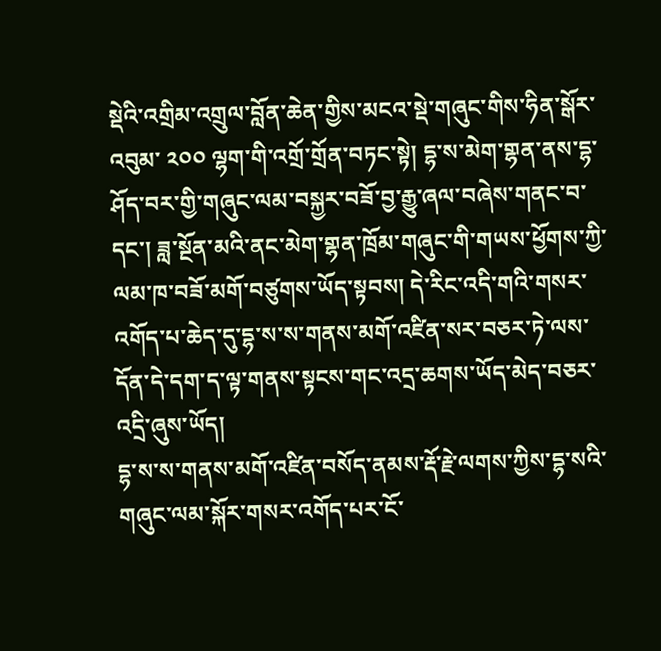སྡེའི་འགྲིམ་འགྲུལ་བློན་ཆེན་གྱིས་མངའ་སྡེ་གཞུང་གིས་ཧིན་སྒོར་འབུམ་ ༢༠༠ ལྷག་གི་འགྲོ་གྲོན་བཏང་སྟེ། དྷ་ས་མེག་གྷན་ནས་དྷ་ཤོད་བར་གྱི་གཞུང་ལམ་བསྐྱར་བཟོ་བྱ་རྒྱུ་ཞལ་བཞེས་གནང་བ་དང་། ཟླ་སྔོན་མའི་ནང་མེག་གྷན་ཁྲོམ་གཞུང་གི་གཡས་ཕྱོགས་ཀྱི་ལམ་ཁ་བཟོ་མགོ་བཙུགས་ཡོད་སྟབས། དེ་རིང་འདི་གའི་གསར་འགོད་པ་ཆེད་དུ་དྷ་ས་ས་གནས་མགོ་འཛིན་སར་བཅར་ཏེ་ལས་དོན་དེ་དག་ད་ལྟ་གནས་སྟངས་གང་འདྲ་ཆགས་ཡོད་མེད་བཅར་འདྲི་ཞུས་ཡོད།
དྷ་ས་ས་གནས་མགོ་འཛིན་བསོད་ནམས་རྡོ་རྗེ་ལགས་ཀྱིས་དྷ་སའི་གཞུང་ལམ་སྐོར་གསར་འགོད་པར་ངོ་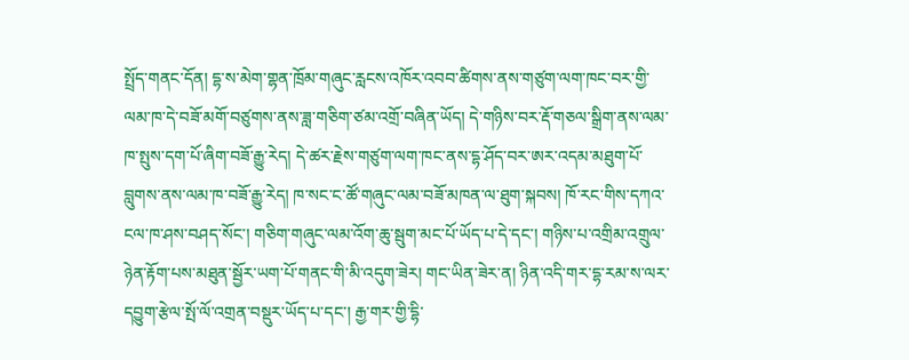སྤྲོད་གནང་དོན། དྷ་ས་མེག་གྷན་ཁྲོམ་གཞུང་རླངས་འཁོར་འབབ་ཚིགས་ནས་གཙུག་ལག་ཁང་བར་གྱི་ལམ་ཁ་དེ་བཟོ་མགོ་བཙུགས་ནས་ཟླ་གཅིག་ཙམ་འགྲོ་བཞིན་ཡོད། དེ་གཉིས་བར་རྡོ་གཅལ་སྒྲིག་ནས་ལམ་ཁ་སྤུས་དག་པོ་ཞིག་བཟོ་རྒྱུ་རེད། དེ་ཚར་རྗེས་གཙུག་ལག་ཁང་ནས་དྷ་ཤོད་བར་ཨར་འདམ་མཐུག་པོ་བླུགས་ནས་ལམ་ཁ་བཟོ་རྒྱུ་རེད། ཁ་སང་ང་ཚོ་གཞུང་ལམ་བཟོ་མཁན་ལ་ཐུག་སྐབས། ཁོ་རང་གིས་དཀའ་ངལ་ཁ་ཤས་བཤད་སོང་། གཅིག་གཞུང་ལམ་འོག་ཆུ་སྦུག་མང་པོ་ཡོད་པ་དེ་དང་། གཉིས་པ་འགྲིམ་འགྲུལ་ཉེན་རྟོག་པས་མཐུན་སྦྱོར་ཡག་པོ་གནང་གི་མི་འདུག་ཟེར། གང་ཡིན་ཟེར་ན། ཉིན་འདི་གར་དྷ་རམ་ས་ལར་དབྱུག་རྩེལ་སྤོ་ལོ་འགྲན་བསྡུར་ཡོད་པ་དང་། རྒྱ་གར་གྱི་དྷི་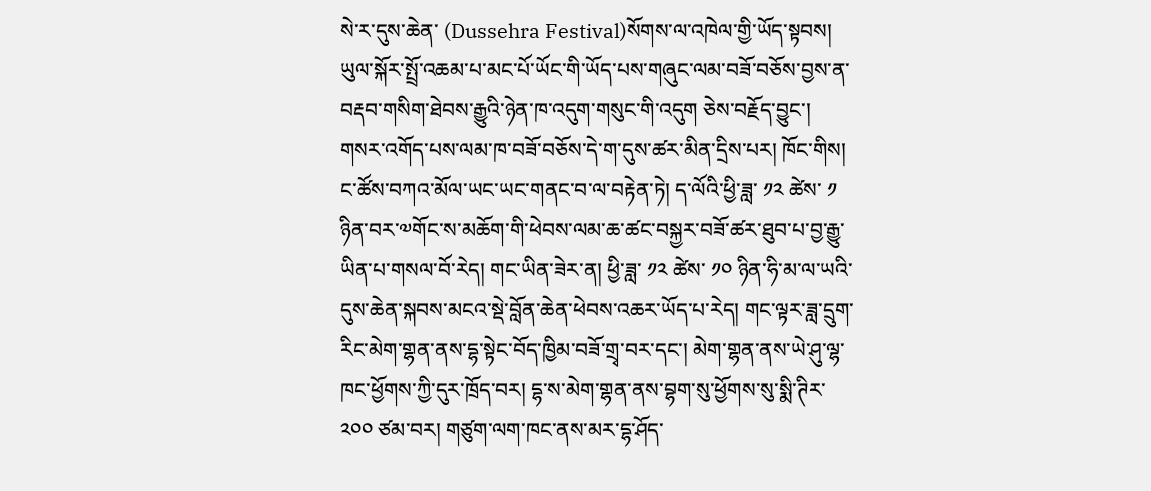སེ་ར་དུས་ཆེན་ (Dussehra Festival)སོགས་ལ་འཁེལ་གྱི་ཡོད་སྟབས། ཡུལ་སྐོར་སྤྲོ་འཆམ་པ་མང་པོ་ཡོང་གི་ཡོད་པས་གཞུང་ལམ་བཟོ་བཅོས་བྱས་ན་བརྡབ་གསིག་ཐེབས་རྒྱུའི་ཉེན་ཁ་འདུག་གསུང་གི་འདུག ཅེས་བརྗོད་བྱུང་།
གསར་འགོད་པས་ལམ་ཁ་བཟོ་བཅོས་དེ་ག་དུས་ཚར་མིན་དྲིས་པར། ཁོང་གིས། ང་ཚོས་བཀའ་མོལ་ཡང་ཡང་གནང་བ་ལ་བརྟེན་ཏེ། ད་ལོའི་ཕྱི་ཟླ་ ༡༢ ཚེས་ ༡ ཉིན་བར་༧གོང་ས་མཆོག་གི་ཕེབས་ལམ་ཆ་ཚང་བསྐྱར་བཟོ་ཚར་ཐུབ་པ་བྱ་རྒྱུ་ཡིན་པ་གསལ་བོ་རེད། གང་ཡིན་ཟེར་ན། ཕྱི་ཟླ་ ༡༢ ཚེས་ ༡༠ ཉིན་ཧི་མ་ལ་ཡའི་དུས་ཆེན་སྐབས་མངའ་སྡེ་བློན་ཆེན་ཕེབས་འཆར་ཡོད་པ་རེད། གང་ལྟར་ཟླ་དྲུག་རིང་མེག་གྷན་ནས་དྷ་སྟེང་བོད་ཁྱིམ་བཟོ་གྲྭ་བར་དང་། མེག་གྷན་ནས་ཡེ་ཤུ་ལྷ་ཁང་ཕྱོགས་ཀྱི་དུར་ཁྲོད་བར། དྷ་ས་མེག་གྷན་ནས་བྷག་སུ་ཕྱོགས་སུ་སྨི་ཊིར་ ༢༠༠ ཙམ་བར། གཙུག་ལག་ཁང་ནས་མར་དྷ་ཤོད་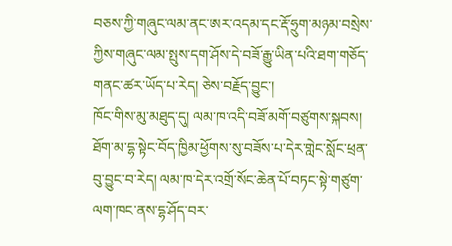བཅས་ཀྱི་གཞུང་ལམ་ནང་ཨར་འདམ་དང་རྡོ་ཧྲུག་མཉམ་བསྲེས་ཀྱིས་གཞུང་ལམ་སྤུས་དག་ཤོས་དེ་བཟོ་རྒྱུ་ཡིན་པའི་ཐག་གཅོད་གནང་ཚར་ཡོད་པ་རེད། ཅེས་བརྗོད་བྱུང་།
ཁོང་གིས་མུ་མཐུད་དུ། ལམ་ཁ་འདི་བཟོ་མགོ་བཙུགས་སྐབས། ཐོག་མ་དྷ་སྟེང་བོད་ཁྱིམ་ཕྱོགས་སུ་བཟོས་པ་དེར་གླེང་སློང་ཕྲན་བུ་བྱུང་བ་རེད། ལམ་ཁ་དེར་འགྲོ་སོང་ཆེན་པོ་བཏང་སྟེ་གཙུག་ལག་ཁང་ནས་དྷ་ཤོད་བར་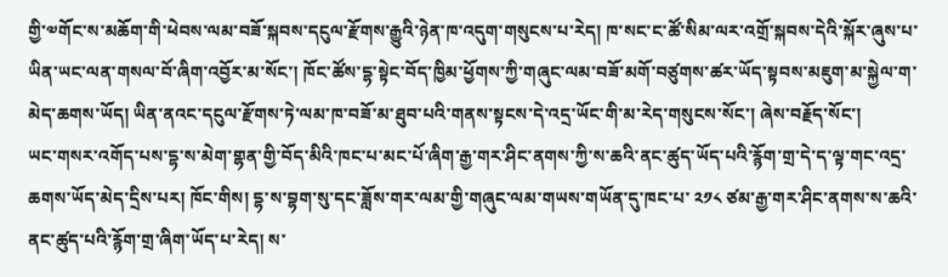གྱི་༧གོང་ས་མཆོག་གི་ཕེབས་ལམ་བཟོ་སྐབས་དངུལ་རྫོགས་རྒྱུའི་ཉེན་ཁ་འདུག་གསུངས་པ་རེད། ཁ་སང་ང་ཚོ་སིམ་ལར་འགྲོ་སྐབས་དེའི་སྐོར་ཞུས་པ་ཡིན་ཡང་ལན་གསལ་བོ་ཞིག་འབྱོར་མ་སོང་། ཁོང་ཚོས་དྷ་སྟེང་བོད་ཁྱིམ་ཕྱོགས་ཀྱི་གཞུང་ལམ་བཟོ་མགོ་བཙུགས་ཚར་ཡོད་སྟབས་མཇུག་མ་སྐྱེལ་ག་མེད་ཆགས་ཡོད། ཡིན་ནའང་དངུལ་རྫོགས་ཏེ་ལམ་ཁ་བཟོ་མ་ཐུབ་པའི་གནས་སྟངས་དེ་འདྲ་ཡོང་གི་མ་རེད་གསུངས་སོང་། ཞེས་བརྗོད་སོང་།
ཡང་གསར་འགོད་པས་དྷ་ས་མེག་གྷན་གྱི་བོད་མིའི་ཁང་པ་མང་པོ་ཞིག་རྒྱ་གར་ཤིང་ནགས་ཀྱི་ས་ཆའི་ནང་ཚུད་ཡོད་པའི་རྙོག་གྲ་དེ་ད་ལྟ་གང་འདྲ་ཆགས་ཡོད་མེད་དྲིས་པར། ཁོང་གིས། དྷ་ས་བྷག་སུ་དང་ཟློས་གར་ལམ་གྱི་གཞུང་ལམ་གཡས་གཡོན་དུ་ཁང་པ་ ༢༡༨ ཙམ་རྒྱ་གར་ཤིང་ནགས་ས་ཆའི་ནང་ཚུད་པའི་རྙོག་གྲ་ཞིག་ཡོད་པ་རེད། ས་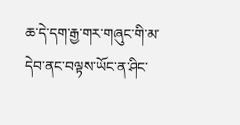ཆ་དེ་དག་རྒྱ་གར་གཞུང་གི་མ་དེབ་ནང་བལྟས་ཡོང་ན་ཤིང་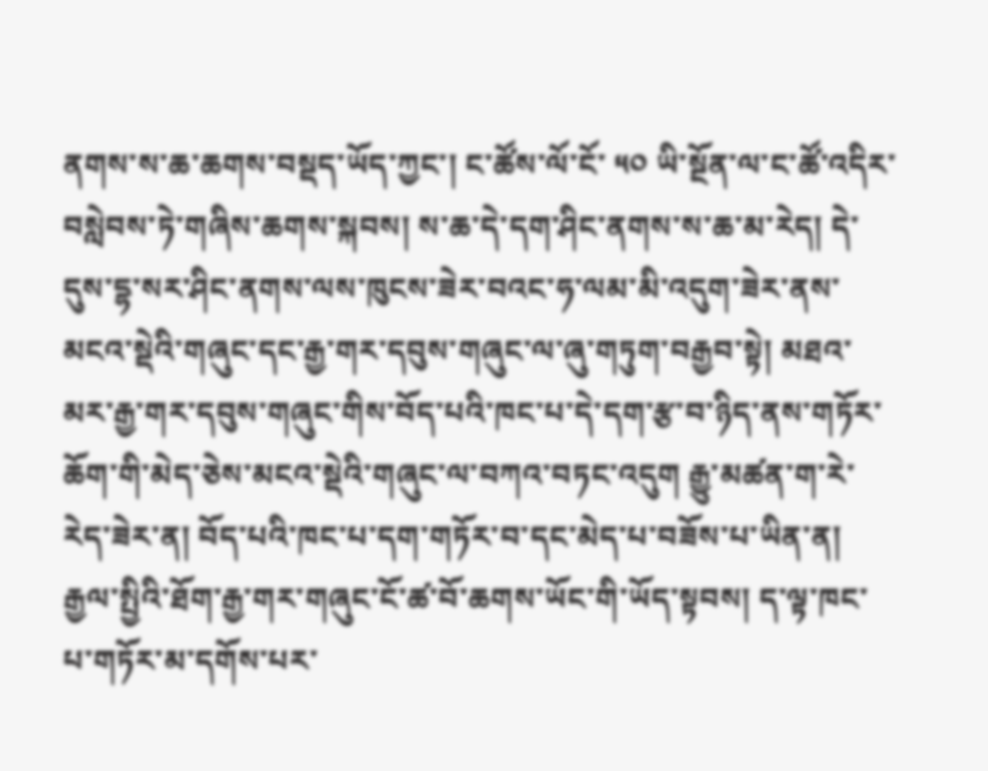ནགས་ས་ཆ་ཆགས་བསྡད་ཡོད་ཀྱང་། ང་ཚོས་ལོ་ངོ་ ༥༠ ཡི་སྔོན་ལ་ང་ཚོ་འདིར་བསླེབས་ཏེ་གཞིས་ཆགས་སྐབས། ས་ཆ་དེ་དག་ཤིང་ནགས་ས་ཆ་མ་རེད། དེ་དུས་དྷ་སར་ཤིང་ནགས་ལས་ཁུངས་ཟེར་བའང་ཧ་ལམ་མི་འདུག་ཟེར་ནས་མངའ་སྡེའི་གཞུང་དང་རྒྱ་གར་དབུས་གཞུང་ལ་ཞུ་གཏུག་བརྒྱབ་སྟེ། མཐའ་མར་རྒྱ་གར་དབུས་གཞུང་གིས་བོད་པའི་ཁང་པ་དེ་དག་རྩ་བ་ཉིད་ནས་གཏོར་ཆོག་གི་མེད་ཅེས་མངའ་སྡེའི་གཞུང་ལ་བཀའ་བཏང་འདུག རྒྱུ་མཚན་ག་རེ་རེད་ཟེར་ན། བོད་པའི་ཁང་པ་དག་གཏོར་བ་དང་མེད་པ་བཟོས་པ་ཡིན་ན། རྒྱལ་སྤྱིའི་ཐོག་རྒྱ་གར་གཞུང་ངོ་ཚ་བོ་ཆགས་ཡོང་གི་ཡོད་སྟབས། ད་ལྟ་ཁང་པ་གཏོར་མ་དགོས་པར་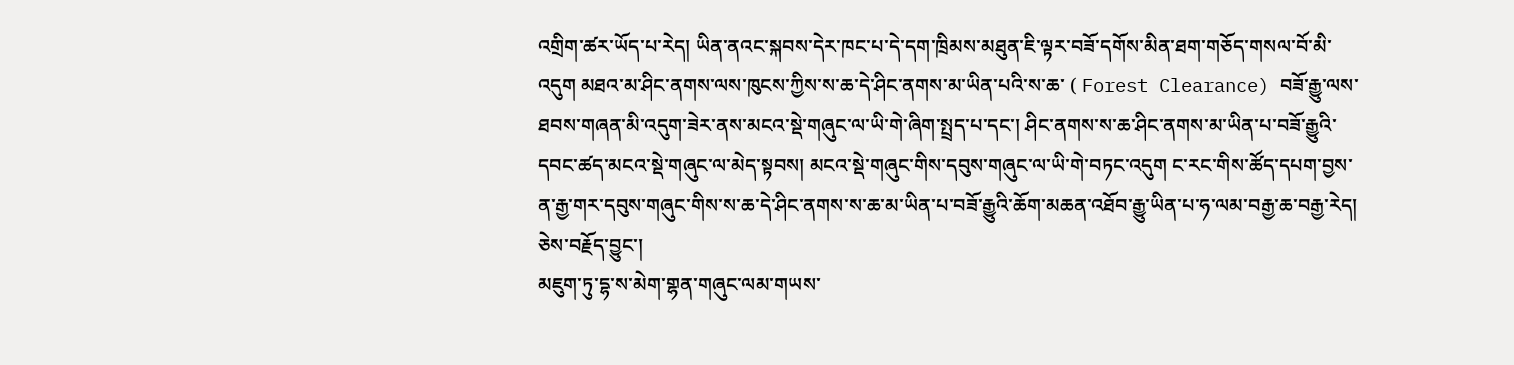འགྲིག་ཚར་ཡོད་པ་རེད། ཡིན་ནའང་སྐབས་དེར་ཁང་པ་དེ་དག་ཁྲིམས་མཐུན་ཇི་ལྟར་བཟོ་དགོས་མིན་ཐག་གཅོད་གསལ་བོ་མི་འདུག མཐའ་མ་ཤིང་ནགས་ལས་ཁུངས་ཀྱིས་ས་ཆ་དེ་ཤིང་ནགས་མ་ཡིན་པའི་ས་ཆ་ ( Forest Clearance) བཟོ་རྒྱུ་ལས་ཐབས་གཞན་མི་འདུག་ཟེར་ནས་མངའ་སྡེ་གཞུང་ལ་ཡི་གེ་ཞིག་སྤྲད་པ་དང་། ཤིང་ནགས་ས་ཆ་ཤིང་ནགས་མ་ཡིན་པ་བཟོ་རྒྱུའི་དབང་ཚད་མངའ་སྡེ་གཞུང་ལ་མེད་སྟབས། མངའ་སྡེ་གཞུང་གིས་དབུས་གཞུང་ལ་ཡི་གེ་བཏང་འདུག ང་རང་གིས་ཚོད་དཔག་བྱས་ན་རྒྱ་གར་དབུས་གཞུང་གིས་ས་ཆ་དེ་ཤིང་ནགས་ས་ཆ་མ་ཡིན་པ་བཟོ་རྒྱུའི་ཆོག་མཆན་འཐོབ་རྒྱུ་ཡིན་པ་ཧ་ལམ་བརྒྱ་ཆ་བརྒྱ་རེད། ཅེས་བརྗོད་བྱུང་།
མཇུག་ཏུ་དྷ་ས་མེག་གྷན་གཞུང་ལམ་གཡས་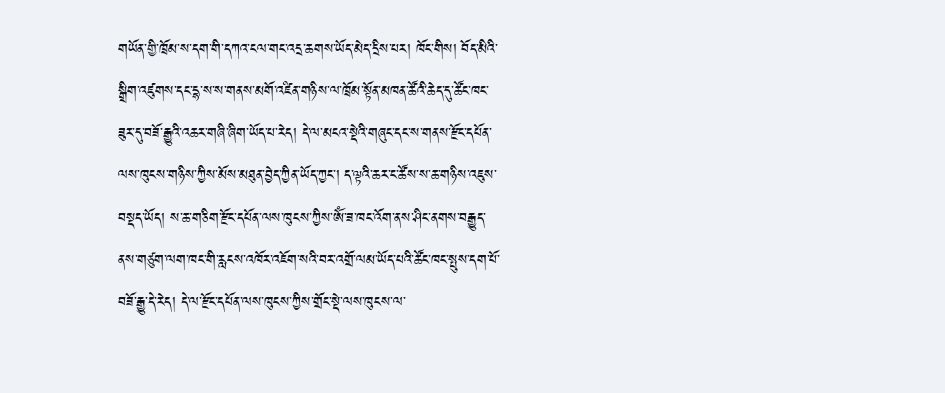གཡོན་གྱི་ཁྲོམ་ས་དག་གི་དཀའ་ངལ་གང་འདྲ་ཆགས་ཡོད་མེད་དྲིས་པར། ཁོང་གིས། བོད་མིའི་སྒྲིག་འཛུགས་དང་དྷ་ས་ས་གནས་མགོ་འཛིན་གཉིས་ལ་ཁྲོམ་སྟོན་མཁན་ཚོའི་ཆེད་དུ་ཚོང་ཁང་ཟུར་དུ་བཟོ་རྒྱུའི་འཆར་གཞི་ཞིག་ཡོད་པ་རེད། དེ་ལ་མངའ་སྡེའི་གཞུང་དང་ས་གནས་རྫོང་དཔོན་ལས་ཁུངས་གཉིས་ཀྱིས་མོས་མཐུན་བྱེད་ཀྱིན་ཡོད་ཀྱང་། ད་ལྟའི་ཆར་ང་ཚོས་ས་ཆ་གཉིས་འཇུས་བསྡད་ཡོད། ས་ཆ་གཅིག་རྫོང་དཔོན་ལས་ཁུངས་ཀྱིས་ཨོཾ་ཟ་ཁང་འོག་ནས་ཤིང་ནགས་བརྒྱུད་ནས་གཙུག་ལག་ཁང་གི་རླངས་འཁོར་འཇོག་སའི་བར་འགྲོ་ལམ་ཡོད་པའི་ཚོང་ཁང་སྤུས་དག་པོ་བཟོ་རྒྱུ་དེ་རེད། དེ་ལ་རྫོང་དཔོན་ལས་ཁུངས་ཀྱིས་གྲོང་སྡེ་ལས་ཁུངས་ལ་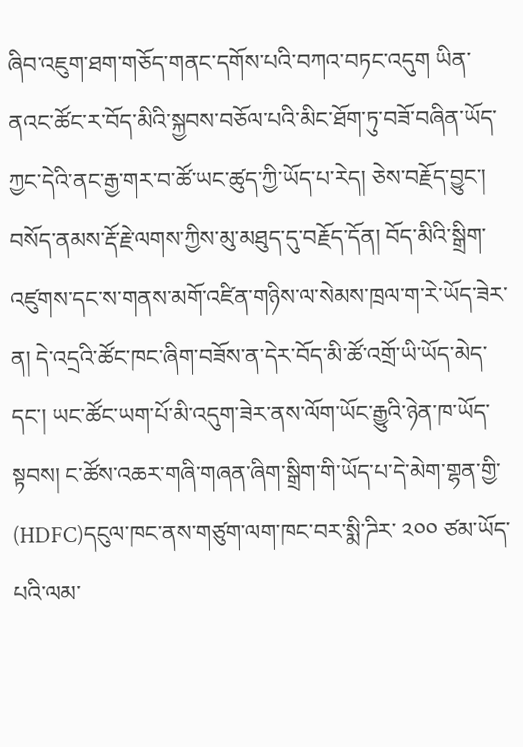ཞིབ་འཇུག་ཐག་གཅོད་གནང་དགོས་པའི་བཀའ་བཏང་འདུག ཡིན་ནའང་ཚོང་ར་བོད་མིའི་སྐྱབས་བཅོལ་པའི་མིང་ཐོག་ཏུ་བཟོ་བཞིན་ཡོད་ཀྱང་དེའི་ནང་རྒྱ་གར་བ་ཚོ་ཡང་ཚུད་ཀྱི་ཡོད་པ་རེད། ཅེས་བརྗོད་བྱུང་།
བསོད་ནམས་རྡོ་རྗེ་ལགས་ཀྱིས་མུ་མཐུད་དུ་བརྗོད་དོན། བོད་མིའི་སྒྲིག་འཛུགས་དང་ས་གནས་མགོ་འཛིན་གཉིས་ལ་སེམས་ཁྲལ་ག་རེ་ཡོད་ཟེར་ན། དེ་འདྲའི་ཚོང་ཁང་ཞིག་བཟོས་ན་དེར་བོད་མི་ཚོ་འགྲོ་ཡི་ཡོད་མེད་དང་། ཡང་ཚོང་ཡག་པོ་མི་འདུག་ཟེར་ནས་ལོག་ཡོང་རྒྱུའི་ཉེན་ཁ་ཡོད་སྟབས། ང་ཚོས་འཆར་གཞི་གཞན་ཞིག་སྒྲིག་གི་ཡོད་པ་དེ་མེག་གྷན་གྱི་ (HDFC)དངུལ་ཁང་ནས་གཙུག་ལག་ཁང་བར་སྨི་ཌིར་ ༢༠༠ ཙམ་ཡོད་པའི་ལམ་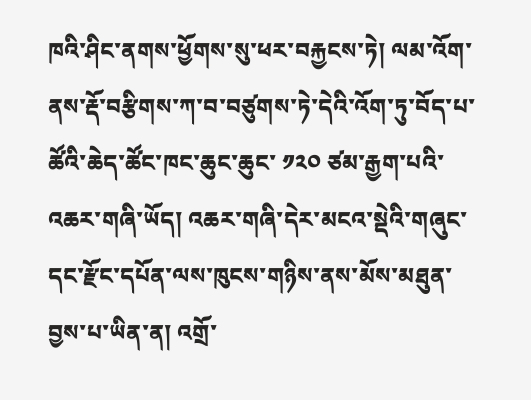ཁའི་ཤིང་ནགས་ཕྱོགས་སུ་ཕར་བརྐྱངས་ཏེ། ལམ་འོག་ནས་རྡོ་བརྩིགས་ཀ་བ་བཙུགས་ཏེ་དེའི་འོག་ཏུ་བོད་པ་ཚོའི་ཆེད་ཚོང་ཁང་ཆུང་ཆུང་ ༡༢༠ ཙམ་རྒྱག་པའི་འཆར་གཞི་ཡོད། འཆར་གཞི་དེར་མངའ་སྡེའི་གཞུང་དང་རྫོང་དཔོན་ལས་ཁུངས་གཉིས་ནས་མོས་མཐུན་བྱས་པ་ཡིན་ན། འགྲོ་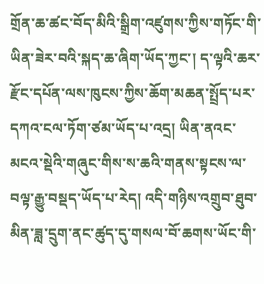གྲོན་ཆ་ཚང་བོད་མིའི་སྒྲིག་འཛུགས་ཀྱིས་གཏོང་གི་ཡིན་ཟེར་བའི་སྐད་ཆ་ཞིག་ཡོད་ཀྱང་། ད་ལྟའི་ཆར་རྫོང་དཔོན་ལས་ཁུངས་ཀྱིས་ཆོག་མཆན་སྤྲོད་པར་དཀའ་ངལ་ཏོག་ཙམ་ཡོད་པ་འདྲ། ཡིན་ནའང་མངའ་སྡེའི་གཞུང་གིས་ས་ཆའི་གནས་སྟངས་ལ་བལྟ་རྒྱུ་བསྡད་ཡོད་པ་རེད། འདི་གཉིས་འགྲུབ་ཐུབ་མིན་ཟླ་དྲུག་ནང་ཚུད་དུ་གསལ་བོ་ཆགས་ཡོང་གི་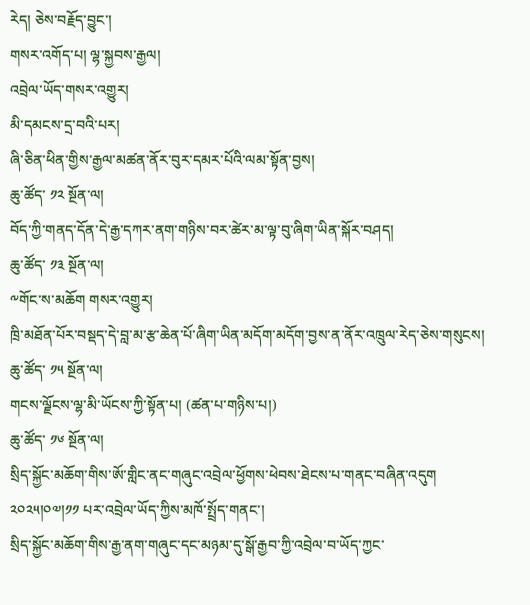རེད། ཅེས་བརྗོད་བྱུང་།
གསར་འགོད་པ། ལྷ་སྐྱབས་རྒྱལ།
འབྲེལ་ཡོད་གསར་འགྱུར།
མི་དམངས་དྲ་བའི་པར།
ཞི་ཅིན་ཕིན་གྱིས་རྒྱལ་མཚན་ནོར་བུར་དམར་པོའི་ལམ་སྟོན་བྱས།
ཆུ་ཚོད་ ༡༢ སྔོན་ལ།
བོད་ཀྱི་གནད་དོན་དེ་རྒྱ་དཀར་ནག་གཉིས་བར་ཚེར་མ་ལྟ་བུ་ཞིག་ཡིན་སྐོར་བཤད།
ཆུ་ཚོད་ ༡༣ སྔོན་ལ།
༸གོང་ས་མཆོག གསར་འགྱུར།
ཁྲི་མཐོན་པོར་བསྡད་དེ་བླ་མ་རྩ་ཆེན་པོ་ཞིག་ཡིན་མདོག་མདོག་བྱས་ན་ནོར་འཁྲུལ་རེད་ཅེས་གསུངས།
ཆུ་ཚོད་ ༡༥ སྔོན་ལ།
གངས་ལྗོངས་ལྷ་མི་ཡོངས་ཀྱི་སྟོན་པ། (ཚན་པ་གཉིས་པ།)
ཆུ་ཚོད་ ༡༦ སྔོན་ལ།
སྲིད་སྐྱོང་མཆོག་གིས་ཨོ་གླིང་ནང་གཞུང་འབྲེལ་ཕྱོགས་ཕེབས་ཐེངས་པ་གནང་བཞིན་འདུག ༢༠༢༥།༠༧།༡༡ པར་འབྲེལ་ཡོད་ཀྱིས་མཁོ་སྤྲོད་གནང་།
སྲིད་སྐྱོང་མཆོག་གིས་རྒྱ་ནག་གཞུང་དང་མཉམ་དུ་སྒོ་རྒྱབ་ཀྱི་འབྲེལ་བ་ཡོད་ཀྱང་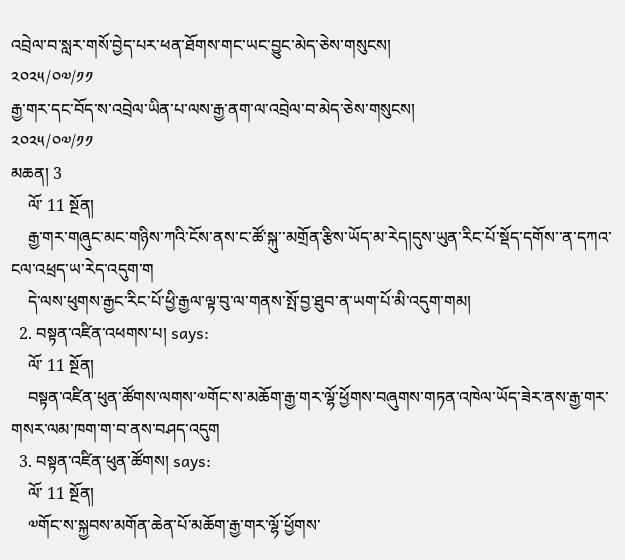འབྲེལ་བ་སླར་གསོ་བྱེད་པར་ཕན་ཐོགས་གང་ཡང་བྱུང་མེད་ཅེས་གསུངས།
༢༠༢༥/༠༧/༡༡
རྒྱ་གར་དང་བོད་ས་འབྲེལ་ཡིན་པ་ལས་རྒྱ་ནག་ལ་འབྲེལ་བ་མེད་ཅེས་གསུངས།
༢༠༢༥/༠༧/༡༡
མཆན། 3
    ལོ་ 11 སྔོན།
    རྒྱ་གར་གཞུང་མང་གཉིས་ཀའི་ངོས་ནས་ང་ཚོ་སྐུ་་མགྲོན་རྩིས་ཡོད་མ་རེད།དུས་ཡུན་རིང་པོ་སྡོད་དགོས་་ན་དཀའ་ངལ་འཕྲད་ཡ་རེད་འདུག་ག
    དེ་ལས་ཕུགས་རྒྱང་རིང་པོ་ཕྱི་རྒྱལ་ལྟ་བུ་ལ་གནས་སྤོ་བྱ་ཐུབ་ན་ཡག་པོ་མི་འདུག་གམ།
  2. བསྟན་འཛིན་འཕགས་པ། says:
    ལོ་ 11 སྔོན།
    བསྟན་འཛིན་ཕུན་ཚོགས་ལགས་༧གོང་ས་མཆོག་རྒྱ་གར་ལྷོ་ཕྱོགས་བཞུགས་གཏན་འཁེལ་ཡོད་ཟེར་ནས་རྒྱ་གར་གསར་ལམ་ཁག་ག་བ་ནས་བཤད་འདུག
  3. བསྟན་འཛིན་ཕུན་ཚོགས། says:
    ལོ་ 11 སྔོན།
    ༧གོང་ས་སྐྱབས་མགོན་ཆེན་པོ་མཆོག་རྒྱ་གར་ལྷོ་ཕྱོགས་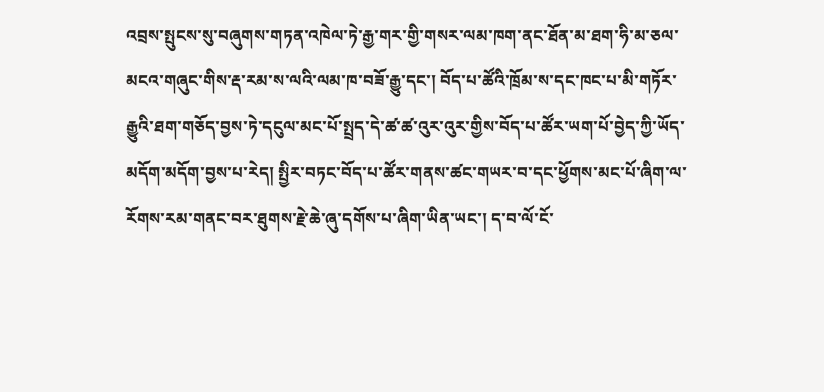འབྲས་སྤུངས་སུ་བཞུགས་གཏན་འཁེལ་ཏེ་རྒྱ་གར་གྱི་གསར་ལམ་ཁག་ནང་ཐོན་མ་ཐག་ཧི་མ་ཅལ་མངའ་གཞུང་གིས་རྡ་རམ་ས་ལའི་ལམ་ཁ་བཟོ་རྒྱུ་དང་། བོད་པ་ཚོའི་ཁྲོམ་ས་དང་ཁང་པ་མི་གཏོར་རྒྱུའི་ཐག་གཅོད་བྱས་ཏེ་དངུལ་མང་པོ་སྤྲད་དེ་ཚ་ཚ་འུར་འུར་གྱིས་བོད་པ་ཚོར་ཡག་པོ་བྱེད་ཀྱི་ཡོད་མདོག་མདོག་བྱས་པ་རེད། སྤྱིར་བཏང་བོད་པ་ཚོར་གནས་ཚང་གཡར་བ་དང་ཕྱོགས་མང་པོ་ཞིག་ལ་རོགས་རམ་གནང་བར་ཐུགས་རྗེ་ཆེ་ཞུ་དགོས་པ་ཞིག་ཡིན་ཡང་། ད་བ་ལོ་ངོ་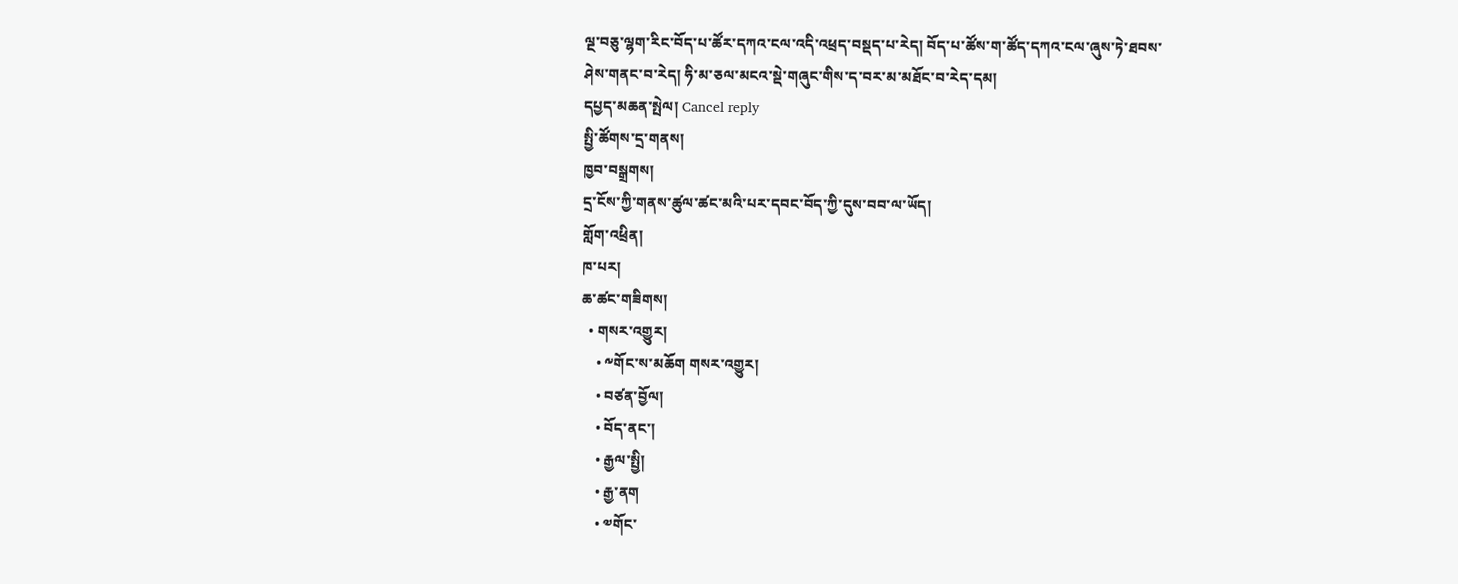ལྔ་བཅུ་ལྷག་རིང་བོད་པ་ཚོར་དཀའ་ངལ་འདི་འཕྲད་བསྡད་པ་རེད། བོད་པ་ཚོས་ག་ཚོད་དཀའ་ངལ་ཞུས་ཏེ་ཐབས་ཤེས་གནང་བ་རེད། ཧི་མ་ཅལ་མངའ་སྡེ་གཞུང་གིས་ད་བར་མ་མཐོང་བ་རེད་དམ།
དཔྱད་མཆན་སྤེལ། Cancel reply
སྤྱི་ཚོགས་དྲ་གནས།
ཁྱབ་བསྒྲགས།
དྲ་ངོས་ཀྱི་གནས་ཚུལ་ཚང་མའི་པར་དབང་བོད་ཀྱི་དུས་བབ་ལ་ཡོད།
གློག་འཕྲིན།
ཁ་པར།
ཆ་ཚང་གཟིགས།
  • གསར་འགྱུར།
    • ༸གོང་ས་མཆོག གསར་འགྱུར།
    • བཙན་བྱོལ།
    • བོད་ནང་།
    • རྒྱལ་སྤྱི།
    • རྒྱ་ནག
    • ༧གོང་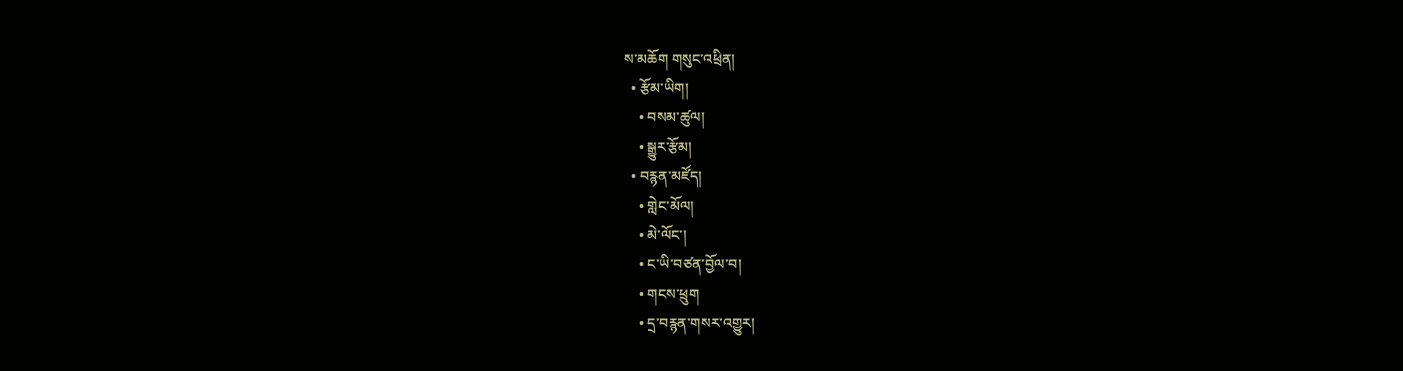ས་མཆོག གསུང་འཕྲིན།
  • རྩོམ་ཡིག།
    • བསམ་ཚུལ།
    • སྒྱུར་རྩོམ།
  • བརྙན་མཛོད།
    • གླེང་མོལ།
    • མེ་ལོང་།
    • ང་ཡི་བཙན་བྱོལ་བ།
    • གངས་ཕྲུག
    • དྲ་བརྙན་གསར་འགྱུར།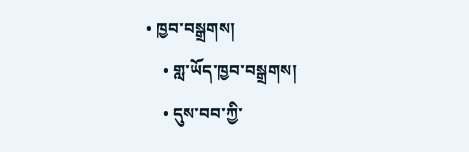• ཁྱབ་བསྒྲགས།
    • གླ་ཡོད་ཁྱབ་བསྒྲགས།
    • དུས་བབ་ཀྱི་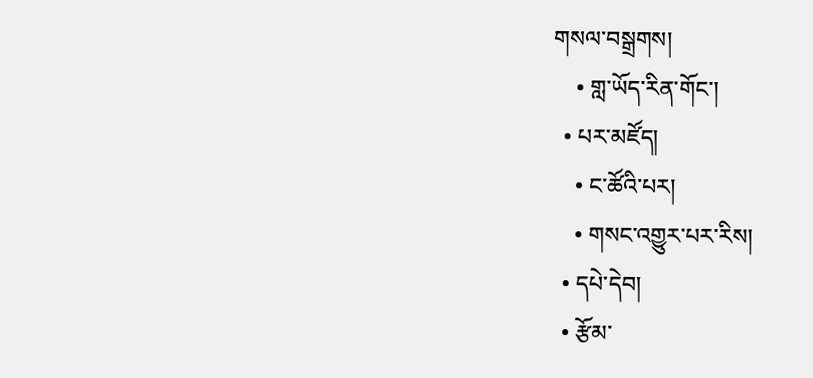གསལ་བསྒྲགས།
    • གླ་ཡོད་རིན་གོང་།
  • པར་མཛོད།
    • ང་ཚོའི་པར།
    • གསང་འགྱུར་པར་རིས།
  • དཔེ་དེབ།
  • རྩོམ་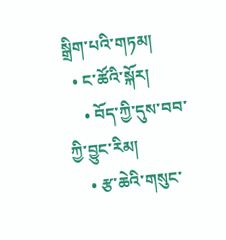སྒྲིག་པའི་གཏམ།
  • ང་ཚོའི་སྐོར།
    • བོད་ཀྱི་དུས་བབ་ཀྱི་བྱུང་རིམ།
    • རྩ་ཆེའི་གསུང་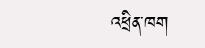འཕྲིན་ཁག